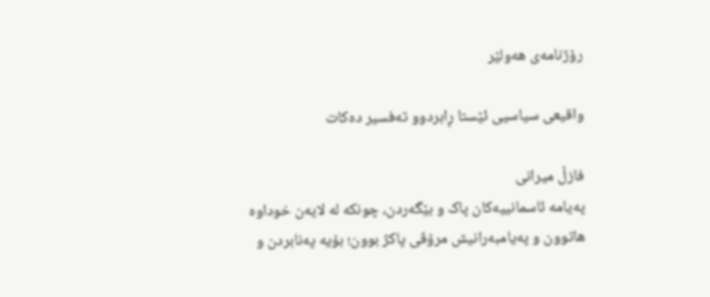رۆژنامەی ھەولێر

واقیعی سیاسیی ئێستا ڕابردوو تەفسیر دەکات

فازڵ میرانی
پەیامە ئاسمانییەکان پاک و بێگەردن، چونکە لە لایەن خوداوە هاتوون و پەیامبەرانیش مرۆڤی پاکژ بوون؛ بۆیە پەنابردن و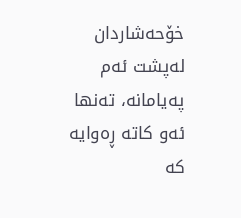خۆحەشاردان لەپشت ئەم پەیامانە، تەنها ئەو کاتە ڕەوایە کە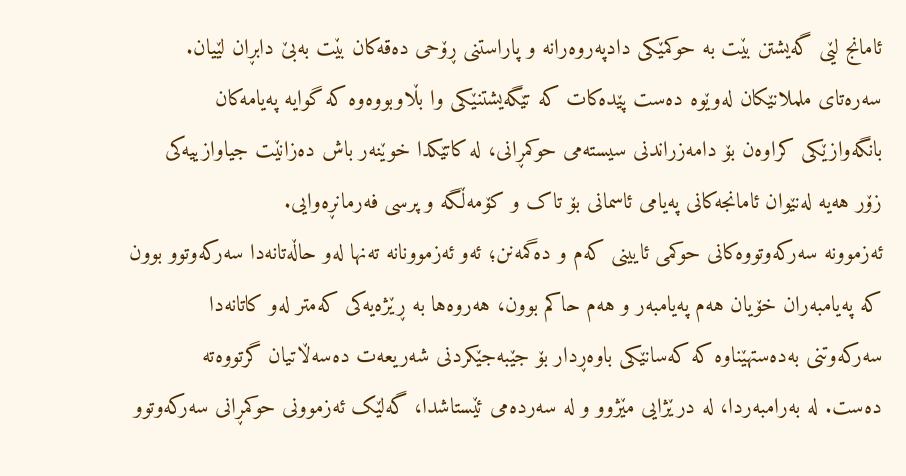ئامانج لێی گەیشتن بێت بە حوکمێکی دادپەروەرانە و پاراستنی ڕۆحی دەقەکان بێت بەبێ دابڕان لێیان.
سەرەتای ململانێکان لەوێوە دەست پێدەکات کە تێگەیشتنێکی وا بڵاوبووەوە کە گوایە پەیامەکان بانگەوازێکی کراوەن بۆ دامەزراندنی سیستەمی حوکمڕانی، لە کاتێکدا خوێنەر باش دەزانێت جیاوازییەکی زۆر هەیە لەنێوان ئامانجەکانی پەیامی ئاسمانی بۆ تاک و کۆمەڵگە و پرسی فەرمانڕەوایی.
ئەزموونە سەرکەوتووەکانی حوکمی ئایینی کەم و دەگمەنن؛ ئەو ئەزموونانە تەنها لەو حاڵەتانەدا سەرکەوتوو بوون کە پەیامبەران خۆیان هەم پەیامبەر و هەم حاکم بوون، هەروەها بە ڕێژەیەکی کەمتر لەو کاتانەدا سەرکەوتنی بەدەستهێناوە کە کەسانێکی باوەڕدار بۆ جێبەجێکردنی شەریعەت دەسەڵاتیان گرتووەتە دەست. لە بەرامبەردا، لە درێژایی مێژوو و لە سەردەمی ئێستاشدا، گەلێک ئەزموونی حوکمڕانی سەرکەوتوو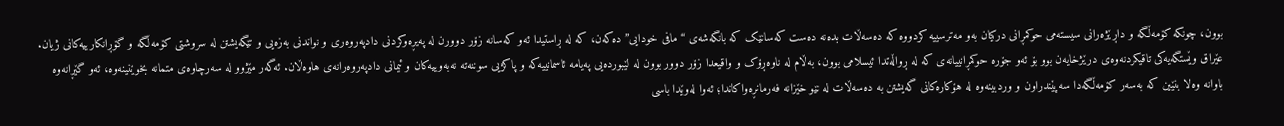بوون، چونکە کۆمەڵگە و داڕێژەرانی سیستەمی حوکمڕانی درکیان بەو مەترسییە کردووە کە دەسەڵات بدەنە دەست کەسانێک کە بانگەشەی “مافی خودایی” دەکەن، کە لە ڕاستیدا ئەو کەسانە زۆر دوورن لە پەیڕەوکردنی دادپەروەری و نواندنی بەزەیی و تێگەیشتن لە سروشتی کۆمەڵگە و گۆڕانکارییەکانی ژیان.
عێراق وێستگەیەکی تاقیکردنەوەی درێژخایەن بوو بۆ ئەو جۆرە حوکمڕانییانەی کە لە ڕواڵەتدا ئیسلامی بوون، بەڵام لە ناوەڕۆک و واقیعدا زۆر دوور بوون لە لێبوردەیی پەیامە ئاسمانییەکە و پاکژیی سوننەتە نەبەوییەکان و ئیمانی دادپەروەرانەی هاوەڵان. ئەگەر مێژوو لە سەرچاوەی متمانە بخوێنینەوە، ئەو گێڕانەوە باوانە وەلا بنێین کە بەسەر کۆمەڵگەدا سەپێندراون و وردبینەوە لە هۆکارەکانی گەیشتن بە دەسەڵات لە نێو خێزانە فەرمانڕەواکاندا؛ ئەوا لەوێدا باسی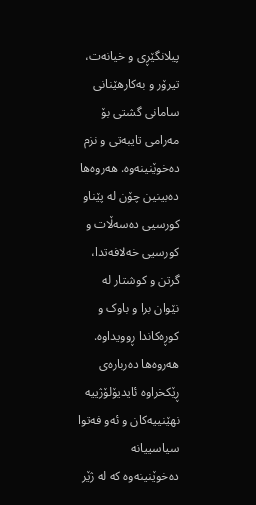پیلانگێڕی و خیانەت، تیرۆر و بەکارهێنانی سامانی گشتی بۆ مەرامی تایبەتی و نزم دەخوێنینەوە. هەروەها دەبینین چۆن لە پێناو کورسیی دەسەڵات و کورسیی خەلافەتدا، گرتن و کوشتار لە نێوان برا و باوک و کوڕەکاندا ڕوویداوە.
هەروەها دەربارەی ڕێکخراوە ئایدیۆلۆژییە نهێنییەکان و ئەو فەتوا سیاسییانە دەخوێنینەوە کە لە ژێر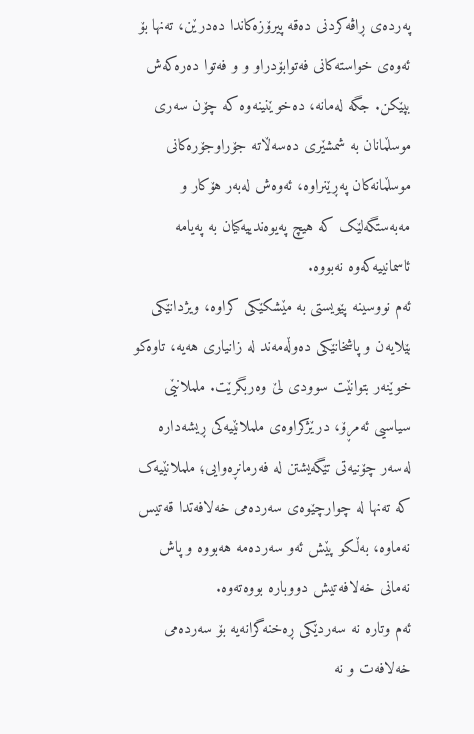پەردەی ڕاڤەکردنی دەقە پیرۆزەکاندا دەدرێن، تەنها بۆ ئەوەی خواستەکانی فەتوابۆدراو و و فەتوا دەرەکەش بپێکن. جگە لەمانە، دەخوێنینەوە کە چۆن سەری موسڵمانان بە شمشێری دەسەڵاتە جۆراوجۆرەکانی موسڵمانەکان پەڕێنراوە، ئەوەش لەبەر هۆکار و مەبەستگەلێک کە هیچ پەیوەندییەکیان بە پەیامە ئاسمانییەکەوە نەبووە.
ئەم نووسینە پێویستی بە مێشکێکی کراوە، ویژدانێکی بێلایەن و پاشخانێکی دەوڵەمەند لە زانیاری هەیە، تاوەکو خوێنەر بتوانێت سوودی لێ وەربگرێت. ململانێی سیاسیی ئەمڕۆ، درێژکراوەی ململانێیەکی ڕیشەدارە لەسەر چۆنیەتی تێگەیشتن لە فەرمانڕەوایی؛ ململانێیەک کە تەنها لە چوارچێوەی سەردەمی خەلافەتدا قەتیس نەماوە، بەڵکو پێش ئەو سەردەمە هەبووە و پاش نەمانی خەلافەتیش دووبارە بووەتەوە.
ئەم وتارە نە سەردێکی ڕەخنەگرانەیە بۆ سەردەمی خەلافەت و نە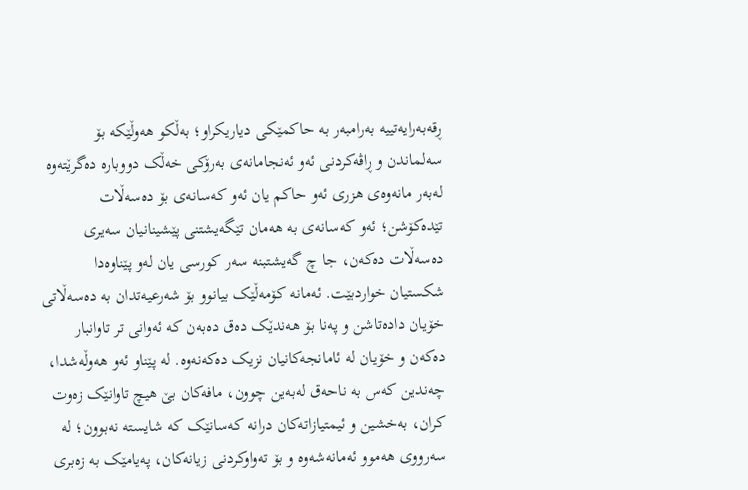ڕقەبەرایەتییە بەرامبەر بە حاکمێکی دیاریکراو؛ بەڵکو هەوڵێکە بۆ سەلماندن و ڕاڤەکردنی ئەو ئەنجامانەی بەرۆکی خەڵک دووبارە دەگرێتەوە لەبەر مانەوەی هزری ئەو حاکم یان ئەو کەسانەی بۆ دەسەڵات تێدەکۆشن؛ ئەو کەسانەی بە هەمان تێگەیشتنی پێشینانیان سەیری دەسەڵات دەکەن، جا چ گەیشتبنە سەر کورسی یان لەو پێناوەدا شکستیان خواردبێت. ئەمانە کۆمەڵێک بیانوو بۆ شەرعیەتدان بە دەسەڵاتی خۆیان دادەتاشن و پەنا بۆ هەندێک دەق دەبەن کە ئەوانی تر تاوانبار دەکەن و خۆیان لە ئامانجەکانیان نزیک دەکەنەوە. لە پێناو ئەو هەوڵەشدا، چەندین کەس بە ناحەق لەبەین چوون، مافەکان بێ هیچ تاوانێک زەوت کران، بەخشین و ئیمتیازاتەکان درانە کەسانێک کە شایستە نەبوون؛ لە سەرووی هەموو ئەمانەشەوە و بۆ تەواوکردنی زیانەکان، پەیامێک بە زەبری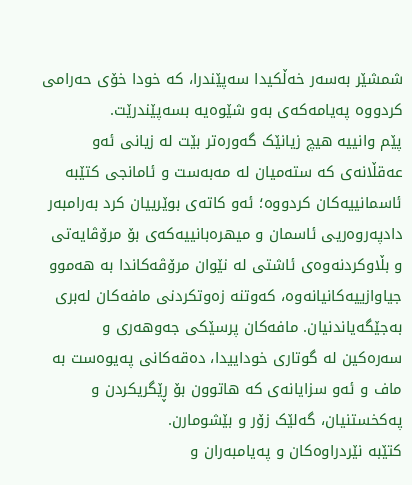شمشێر بەسەر خەڵکیدا سەپێندرا، کە خودا خۆی حەرامی کردووە پەیامەکەی بەو شێوەیە بسەپێندرێت.
پێم وانییە هیچ زیانێک گەورەتر بێت لە زیانی ئەو عەقڵانەی کە ستەمیان لە مەبەست و ئامانجی کتێبە ئاسمانییەکان کردووە؛ ئەو کاتەی بوێرییان کرد بەرامبەر دادپەروەریی ئاسمان و میهرەبانییەکەی بۆ مرۆڤایەتی و بڵاوکردنەوەی ئاشتی لە نێوان مرۆڤەکاندا بە هەموو جیاوازییەکانیانەوە، کەوتنە زەوتکردنی مافەکان لەبری بەجێگەیاندنیان. مافەکان پرسێکی جەوهەری و سەرەکین لە گوتاری خوداییدا، دەقەکانی پەیوەست بە ماف و ئەو سزایانەی کە هاتوون بۆ ڕێگریکردن و پەکخستنیان، گەلێک زۆر و بێشومارن.
کتێبە نێردراوەکان و پەیامبەران و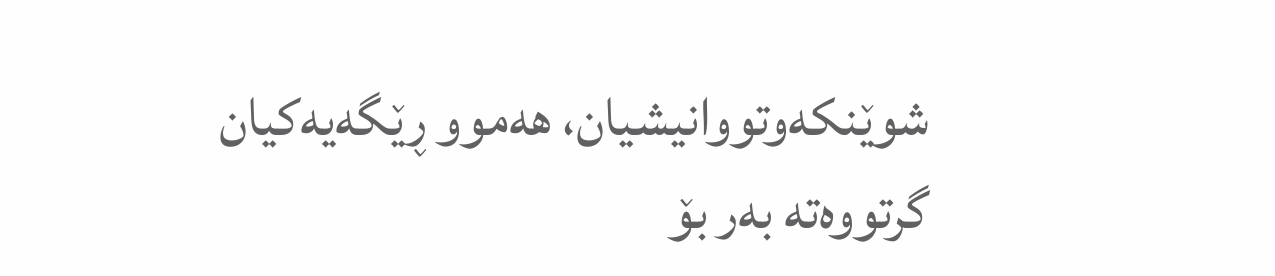شوێنکەوتووانیشیان، هەموو ڕێگەیەکیان گرتووەتە بەر بۆ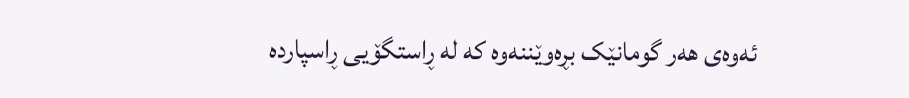ئەوەی هەر گومانێک بڕەوێننەوە کە لە ڕاستگۆیی ڕاسپاردە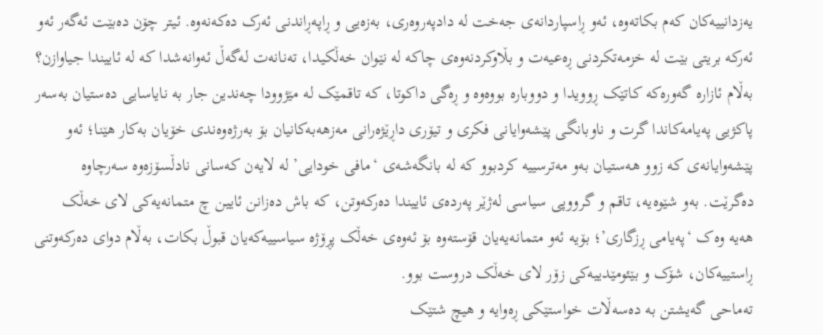یەزدانییەکان کەم بکاتەوە، ئەو ڕاسپاردانەی جەخت لە دادپەروەری، بەزەیی و ڕاپەڕاندنی ئەرک دەکەنەوە. ئیتر چۆن دەبێت ئەگەر ئەو ئەرکە بریتی بێت لە خزمەتکردنی ڕەعیەت و بڵاوکردنەوەی چاکە لە نێوان خەڵکیدا، تەنانەت لەگەڵ ئەوانەشدا کە لە ئاییندا جیاوازن؟ بەڵام ئازارە گەورەکە کاتێک ڕوویدا و دووبارە بووەوە و ڕەگی داکوتا، کە تاقمێک لە مێژوودا چەندین جار بە نایاسایی دەستیان بەسەر پاکژیی پەیامەکاندا گرت و ناوبانگی پێشەوایانی فکری و تیۆری داڕێژەرانی مەزهەبەکانیان بۆ بەرژەوەندی خۆیان بەکار هێنا؛ ئەو پێشەوایانەی کە زوو هەستیان بەو مەترسییە کردبوو کە لە بانگەشەی ‘مافی خودایی’ لە لایەن کەسانی نادڵسۆزەوە سەرچاوە دەگرێت. بەو شێوەیە، تاقم و گرووپی سیاسی لەژێر پەردەی ئاییندا دەرکەوتن، کە باش دەزانن ئایین چ متمانەیەکی لای خەڵک هەیە وەک ‘پەیامی ڕزگاری’؛ بۆیە ئەو متمانەیەیان قۆستەوە بۆ ئەوەی خەڵک پڕۆژە سیاسییەکەیان قبوڵ بکات، بەڵام دوای دەرکەوتنی ڕاستییەکان، شۆک و بێئومێدییەکی زۆر لای خەڵک دروست بوو.
تەماحی گەیشتن بە دەسەڵات خواستێکی ڕەوایە و هیچ شتێک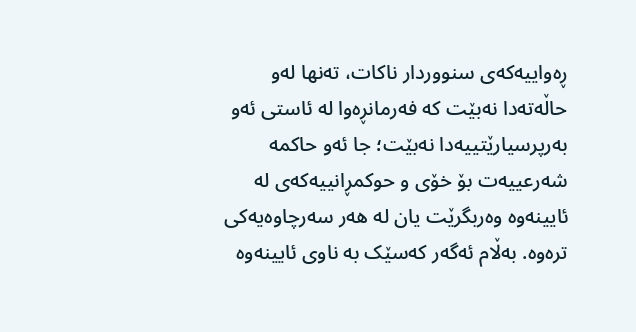ڕەواییەکەی سنووردار ناکات، تەنها لەو حاڵەتەدا نەبێت کە فەرمانڕەوا لە ئاستی ئەو بەرپرسیارێتییەدا نەبێت؛ جا ئەو حاکمە شەرعییەت بۆ خۆی و حوکمڕانییەکەی لە ئایینەوە وەربگرێت یان لە هەر سەرچاوەیەکی ترەوە. بەڵام ئەگەر کەسێک بە ناوی ئایینەوە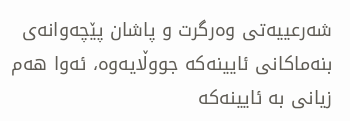شەرعییەتی وەرگرت و پاشان پێچەوانەی بنەماکانی ئایینەکە جووڵایەوە، ئەوا هەم زیانی بە ئایینەکە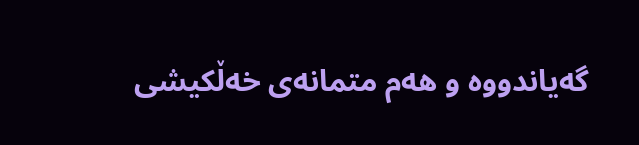گەیاندووە و هەم متمانەی خەڵکیشی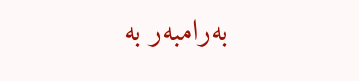بەرامبەر بە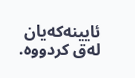ئایینەکەیان لەق کردووە.